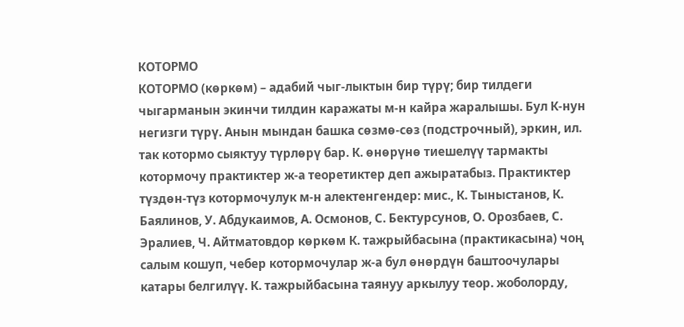КОТОРМО
КОТОРМО (көркөм) – адабий чыг-лыктын бир түрү; бир тилдеги чыгарманын экинчи тилдин каражаты м-н кайра жаралышы. Бул К-нун негизги түрү. Анын мындан башка сөзмө-сөз (подстрочный), эркин, ил. так котормо сыяктуу түрлөрү бар. К. өнөрүнө тиешелүү тармакты котормочу практиктер ж-а теоретиктер деп ажыратабыз. Практиктер түздөн-түз котормочулук м-н алектенгендер: мис., К. Тыныстанов, К. Баялинов, У. Абдукаимов, А. Осмонов, С. Бектурсунов, О. Орозбаев, С. Эралиев, Ч. Айтматовдор көркөм К. тажрыйбасына (практикасына) чоң салым кошуп, чебер котормочулар ж-а бул өнөрдүн баштоочулары катары белгилүү. К. тажрыйбасына таянуу аркылуу теор. жоболорду,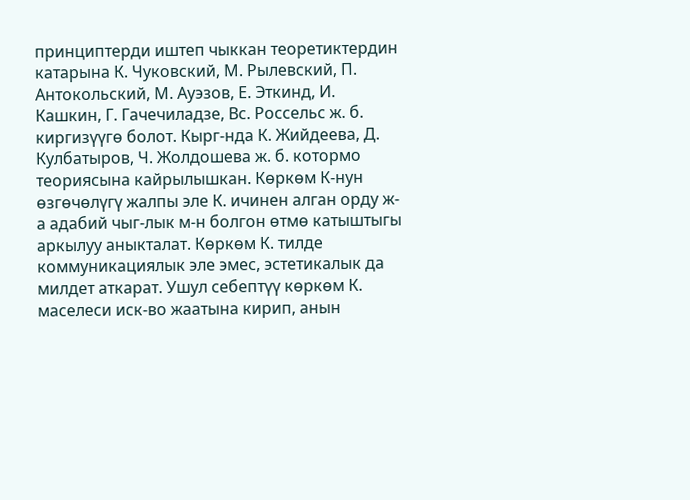принциптерди иштеп чыккан теоретиктердин катарына К. Чуковский, М. Рылевский, П. Антокольский, М. Ауэзов, Е. Эткинд, И. Кашкин, Г. Гачечиладзе, Вс. Россельс ж. б. киргизүүгө болот. Кырг-нда К. Жийдеева, Д. Кулбатыров, Ч. Жолдошева ж. б. котормо теориясына кайрылышкан. Көркөм К-нун өзгөчөлүгү жалпы эле К. ичинен алган орду ж-а адабий чыг-лык м-н болгон өтмө катыштыгы аркылуу аныкталат. Көркөм К. тилде коммуникациялык эле эмес, эстетикалык да милдет аткарат. Ушул себептүү көркөм К. маселеси иск-во жаатына кирип, анын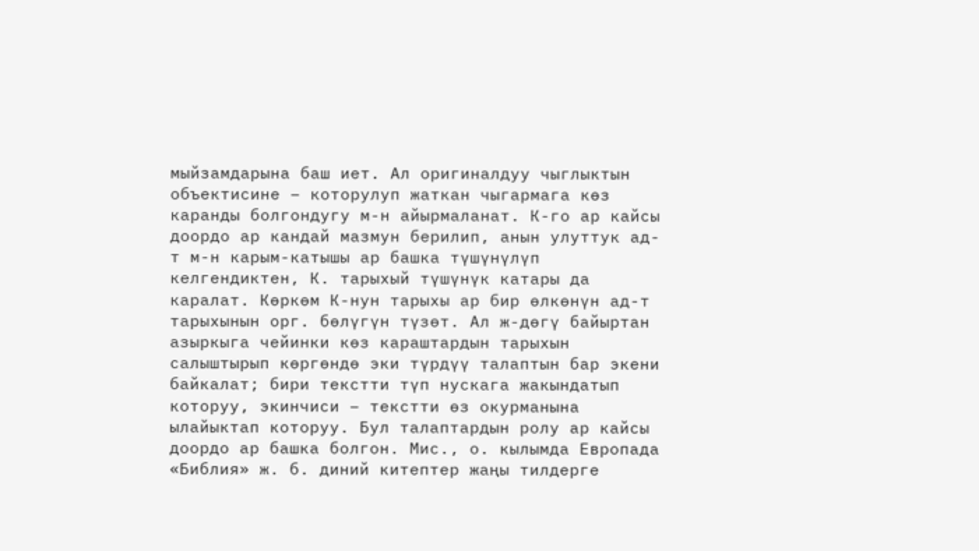мыйзамдарына баш иет. Ал оригиналдуу чыглыктын объектисине – которулуп жаткан чыгармага көз каранды болгондугу м-н айырмаланат. К-го ар кайсы доордо ар кандай мазмун берилип, анын улуттук ад-т м-н карым-катышы ар башка түшүнүлүп келгендиктен, К. тарыхый түшүнүк катары да каралат. Көркөм К-нун тарыхы ар бир өлкөнүн ад-т тарыхынын орг. бөлүгүн түзөт. Ал ж-дөгү байыртан азыркыга чейинки көз караштардын тарыхын салыштырып көргөндө эки түрдүү талаптын бар экени байкалат; бири текстти түп нускага жакындатып которуу, экинчиси – текстти өз окурманына ылайыктап которуу. Бул талаптардын ролу ар кайсы доордо ар башка болгон. Мис., о. кылымда Европада «Библия» ж. б. диний китептер жаңы тилдерге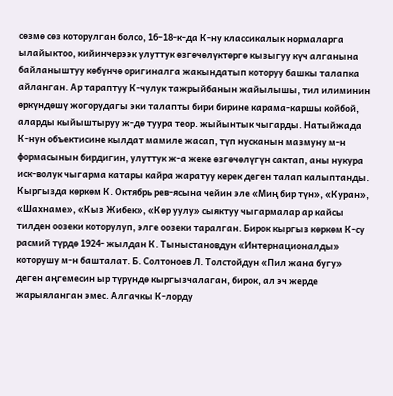сөзмө сөз которулган болсо, 16–18-к-да К-ну классикалык нормаларга ылайыктоо, кийинчерээк улуттук өзгөчөлүктөргө кызыгуу күч алганына байланыштуу көбүнчө оригиналга жакындатып которуу башкы талапка айланган. Ар тараптуу К-чулук тажрыйбанын жайылышы, тил илиминин өркүндөшү жогорудагы эки талапты бири бирине карама-каршы койбой, аларды кыйыштыруу ж-дө туура теор. жыйынтык чыгарды. Натыйжада К-нун объектисине кылдат мамиле жасап, түп нусканын мазмуну м-н формасынын бирдигин, улуттук ж-а жеке өзгөчөлүгүн сактап, аны нукура иск-волук чыгарма катары кайра жаратуу керек деген талап калыптанды. Кыргызда көркөм К. Октябрь рев-ясына чейин эле «Миң бир түн», «Куран», «Шахнаме», «Кыз Жибек», «Көр уулу» сыяктуу чыгармалар ар кайсы тилден оозеки которулуп, элге оозеки таралган. Бирок кыргыз көркөм К-су расмий түрдө 1924- жылдан К. Тыныстановдун «Интернационалды» которушу м-н башталат. Б. Солтоноев Л. Толстойдун «Пил жана бугу» деген аңгемесин ыр түрүндө кыргызчалаган, бирок, ал эч жерде жарыяланган эмес. Алгачкы К-лорду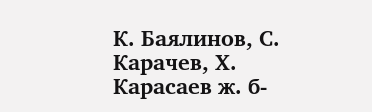К. Баялинов, С. Карачев, Х. Карасаев ж. б-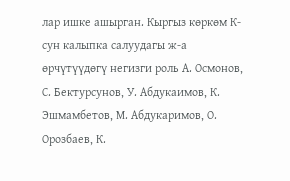лар ишке ашырган. Кыргыз көркөм К-сун калыпка салуудагы ж-а өрчүтүүдөгү негизги роль А. Осмонов, С. Бектурсунов, У. Абдукаимов, К. Эшмамбетов, М. Абдукаримов, О. Орозбаев, К.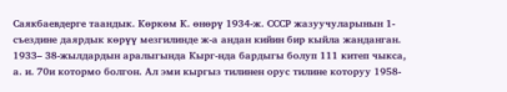Саякбаевдерге таандык. Көркөм К. өнөрү 1934-ж. СССР жазуучуларынын 1-съездине даярдык көрүү мезгилинде ж-а андан кийин бир кыйла жанданган. 1933– 38-жылдардын аралыгында Кырг-нда бардыгы болуп 111 китеп чыкса, а. и. 70и котормо болгон. Ал эми кыргыз тилинен орус тилине которуу 1958-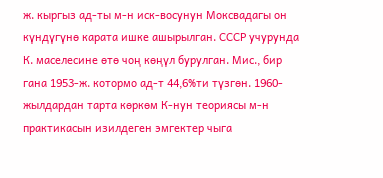ж. кыргыз ад-ты м-н иск-восунун Моксвадагы он күндүгүнө карата ишке ашырылган. СССР учурунда К. маселесине өтө чоң көңүл бурулган. Мис., бир гана 1953-ж. котормо ад-т 44,6%ти түзгөн. 1960-жылдардан тарта көркөм К-нун теориясы м-н практикасын изилдеген эмгектер чыга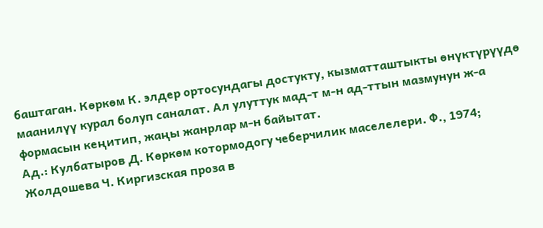баштаган. Көркөм К. элдер ортосундагы достукту, кызматташтыкты өнүктүрүүдө маанилүү курал болуп саналат. Ал улуттук мад-т м-н ад-ттын мазмунун ж-а формасын кеңитип, жаңы жанрлар м-н байытат.
Ад.: Кулбатыров Д. Көркөм котормодогу чеберчилик маселелери. Ф., 1974; Жолдошева Ч. Киргизская проза в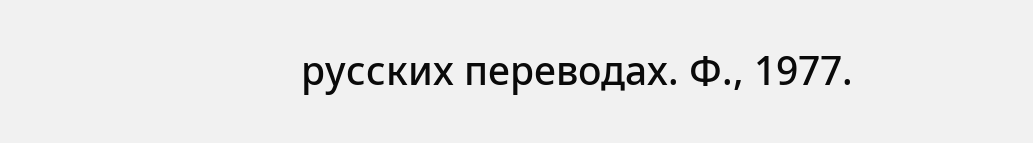русских переводах. Ф., 1977.